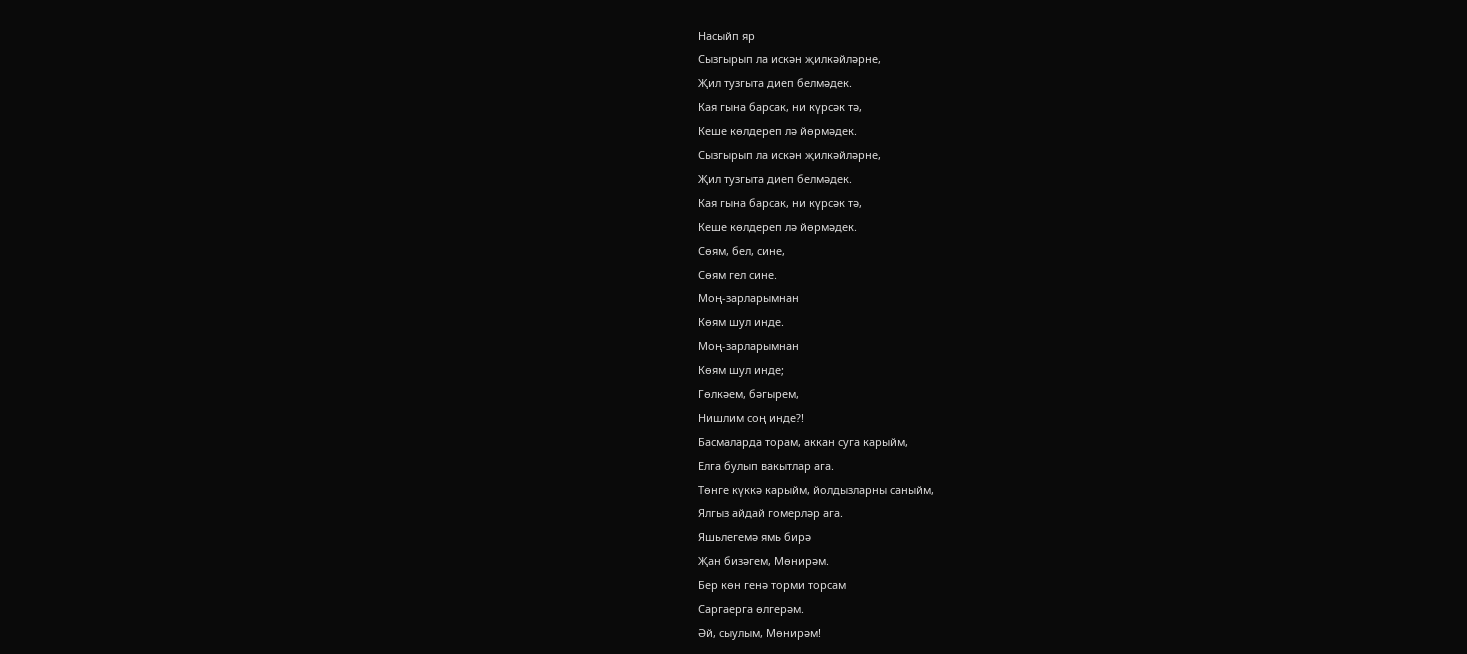Насыйп яр
Сызгырып ла искән җилкәйләрне,
Җил тузгыта диеп белмәдек.
Кая гына барсак, ни күрсәк тә,
Кеше көлдереп лә йөрмәдек.
Сызгырып ла искән җилкәйләрне,
Җил тузгыта диеп белмәдек.
Кая гына барсак, ни күрсәк тә,
Кеше көлдереп лә йөрмәдек.
Сөям, бел, сине,
Сөям гел сине.
Моң-зарларымнан
Көям шул инде.
Моң-зарларымнан
Көям шул инде;
Гөлкәем, бәгырем,
Нишлим соң инде?!
Басмаларда торам, аккан суга карыйм,
Елга булып вакытлар ага.
Төнге күккә карыйм, йолдызларны саныйм,
Ялгыз айдай гомерләр ага.
Яшьлегемә ямь бирә
Җан бизәгем, Мөнирәм.
Бер көн генә торми торсам
Саргаерга өлгерәм.
Әй, сыулым, Мөнирәм!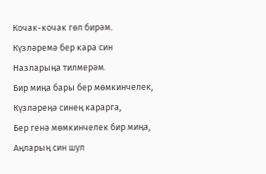Кочак-кочак гөл бирәм.
Күзләремә бер кара син
Назларыңа тилмерәм.
Бир миңа бары бер мөмкинчелек,
Күзләреңә синең карарга,
Бер генә мөмкинчелек бир миңа,
Аңларың син шул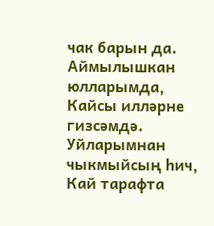чак барын да.
Аймылышкан юлларымда,
Кайсы илләрне гизсәмдә.
Уйларымнан чыкмыйсың һич,
Кай тарафта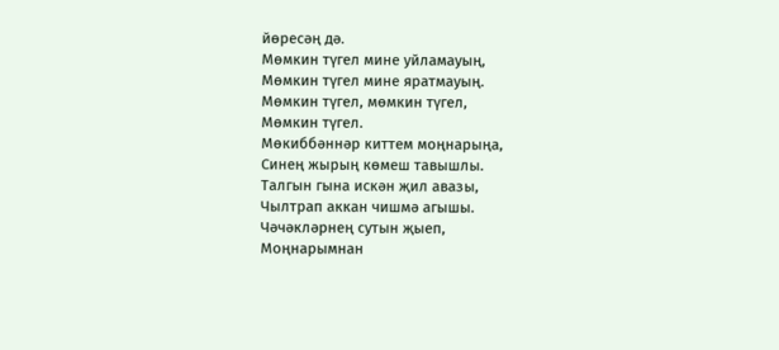йөресәң дә.
Мөмкин түгел мине уйламауың,
Мөмкин түгел мине яратмауың.
Мөмкин түгел, мөмкин түгел,
Мөмкин түгел.
Мөкиббәннәр киттем моңнарыңа,
Синең жырың көмеш тавышлы.
Талгын гына искән җил авазы,
Чылтрап аккан чишмә агышы.
Чәчәкләрнең сутын җыеп,
Моңнарымнан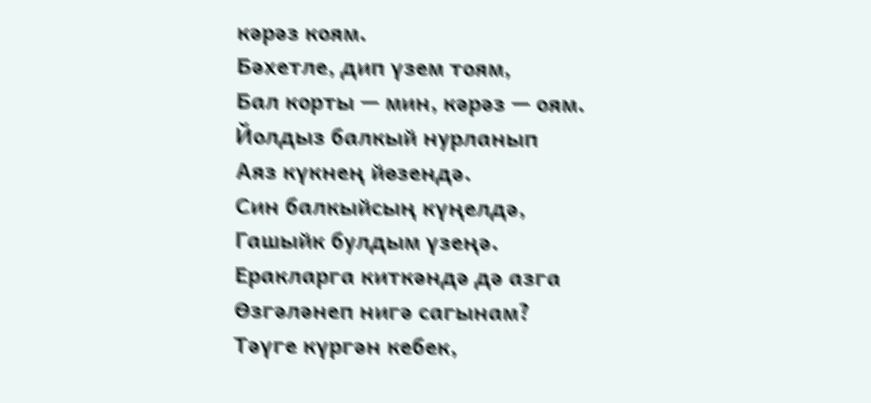кәрәз коям.
Бәхетле, дип үзем тоям,
Бал корты — мин, кәрәз — оям.
Йолдыз балкый нурланып
Аяз күкнең йөзендә.
Син балкыйсың күңелдә,
Гашыйк булдым үзеңә.
Еракларга киткәндә дә азга
Өзгәләнеп нигә сагынам?
Тәүге күргән кебек,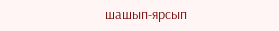шашып-ярсып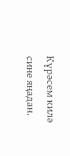Күрәсем килә сине яңадан.